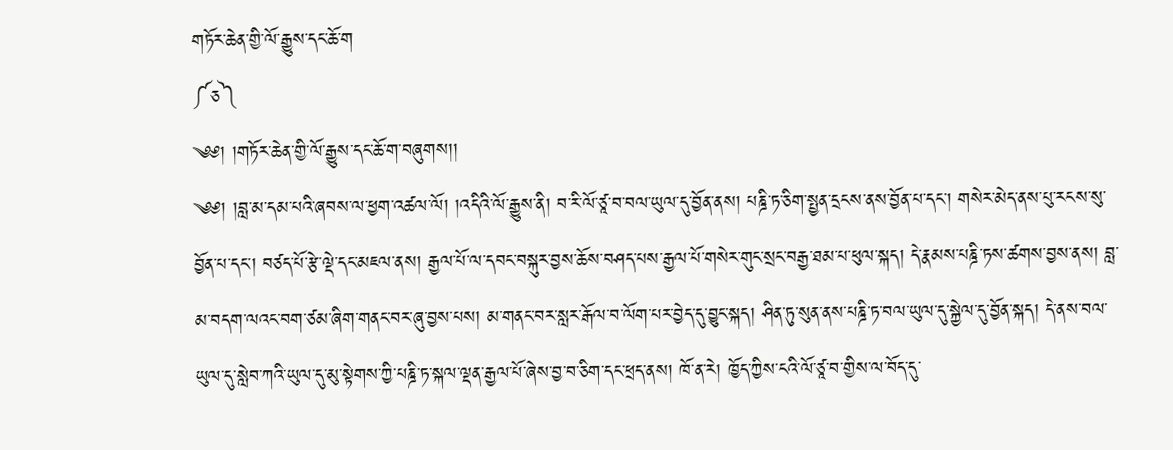གཏོར་ཆེན་གྱི་ལོ་རྒྱུས་དང་ཆོ་ག
༼ཅ༽
༄༅། །གཏོར་ཆེན་གྱི་ལོ་རྒྱུས་དང་ཆོ་ག་བཞུགས།།
༄༅། །བླ་མ་དམ་པའི་ཞབས་ལ་ཕྱག་འཚལ་ལོ། །འདིའི་ལོ་རྒྱུས་ནི། བ་རི་ལོ་ཙཱ་བ་བལ་ཡུལ་དུ་བྱོན་ནས། པཎྜི་ཏ་ཅིག་སྤྱན་དྲངས་ནས་བྱོན་པ་དང་། གསེར་མེད་ནས་པུ་རངས་སུ་བྱོན་པ་དང་། བཙད་པོ་རྩེ་ལྡེ་དང་མཇལ་ནས། རྒྱལ་པོ་ལ་དབང་བསྐུར་བྱས་ཆོས་བཤད་པས་རྒྱལ་པོ་གསེར་གུང་སྲང་བརྒྱ་ཐམ་པ་ཕུལ་སྐད། དེ་རྣམས་པཎྜི་ཏས་ཚགས་བྱས་ནས། བླ་མ་བདག་ལའང་བག་ཙམ་ཞིག་གནང་བར་ཞུ་བྱས་པས། མ་གནང་བར་སླར་རྒོལ་བ་ལོག་པར་བྱེད་དུ་བྱུང་སྐད། ཤིན་ཏུ་སུན་ནས་པཎྜི་ཏ་བལ་ཡུལ་དུ་སྐྱེལ་དུ་བྱོན་སྐད། དེ་ནས་བལ་ཡུལ་དུ་སླེབ་ཀའི་ཡུལ་དུ་མུ་སྟེགས་ཀྱི་པཎྜི་ཏ་སྐལ་ལྡན་རྒྱལ་པོ་ཞེས་བྱ་བ་ཅིག་དང་ཕྲད་ནས། ཁོ་ན་རེ། ཁྱོད་ཀྱིས་ངའི་ལོ་ཙཱ་བ་གྱིས་ལ་བོད་དུ་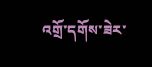འགྲོ་དགོས་ཟེར་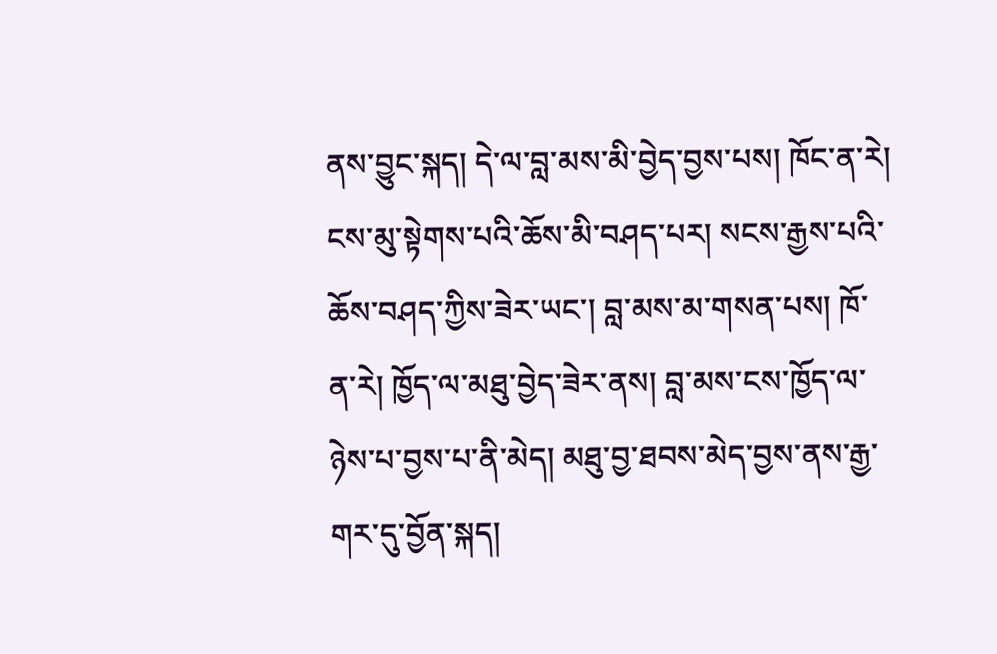ནས་བྱུང་སྐད། དེ་ལ་བླ་མས་མི་བྱེད་བྱས་པས། ཁོང་ན་རེ། ངས་མུ་སྟེགས་པའི་ཆོས་མི་བཤད་པར། སངས་རྒྱས་པའི་ཆོས་བཤད་ཀྱིས་ཟེར་ཡང་། བླ་མས་མ་གསན་པས། ཁོ་ན་རེ། ཁྱོད་ལ་མཐུ་བྱེད་ཟེར་ནས། བླ་མས་ངས་ཁྱོད་ལ་ཉེས་པ་བྱས་པ་ནི་མེད། མཐུ་བྱ་ཐབས་མེད་བྱས་ནས་རྒྱ་གར་དུ་བྱོན་སྐད།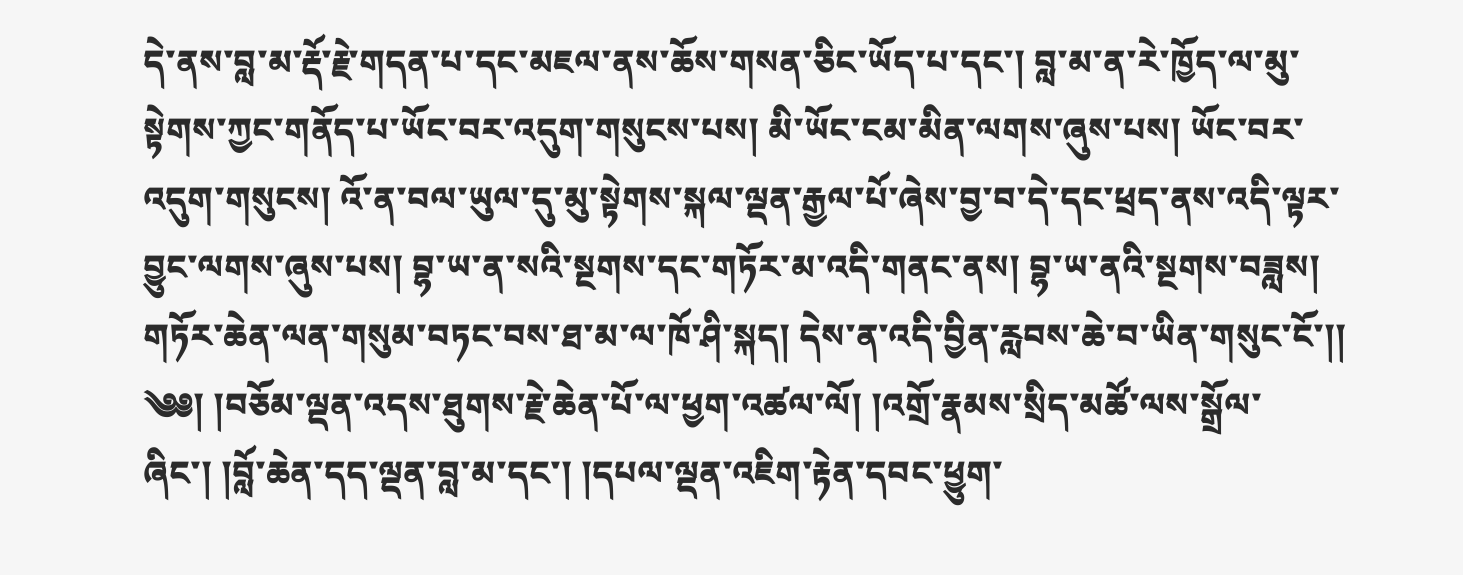དེ་ནས་བླ་མ་རྡོ་རྗེ་གདན་པ་དང་མཇལ་ནས་ཆོས་གསན་ཅིང་ཡོད་པ་དང་། བླ་མ་ན་རེ་ཁྱོད་ལ་མུ་སྟེགས་ཀྱང་གནོད་པ་ཡོང་བར་འདུག་གསུངས་པས། མི་ཡོང་ངམ་མིན་ལགས་ཞུས་པས། ཡོང་བར་འདུག་གསུངས། འོ་ན་བལ་ཡུལ་དུ་མུ་སྟེགས་སྐལ་ལྡན་རྒྱལ་པོ་ཞེས་བྱ་བ་དེ་དང་ཕྲད་ནས་འདི་ལྟར་བྱུང་ལགས་ཞུས་པས། བྷ་ཡ་ན་སའི་སྔགས་དང་གཏོར་མ་འདི་གནང་ནས། བྷ་ཡ་ནའི་སྔགས་བཟླས། གཏོར་ཆེན་ལན་གསུམ་བཏང་བས་ཐ་མ་ལ་ཁོ་ཤི་སྐད། དེས་ན་འདི་བྱིན་རླབས་ཆེ་བ་ཡིན་གསུང་ངོ་།།  ༄༅། །བཅོམ་ལྡན་འདས་ཐུགས་རྗེ་ཆེན་པོ་ལ་ཕྱག་འཚལ་ལོ། །འགྲོ་རྣམས་སྲིད་མཚོ་ལས་སྒྲོལ་ཞིང་། །བློ་ཆེན་དད་ལྡན་བླ་མ་དང་། །དཔལ་ལྡན་འཇིག་རྟེན་དབང་ཕྱུག་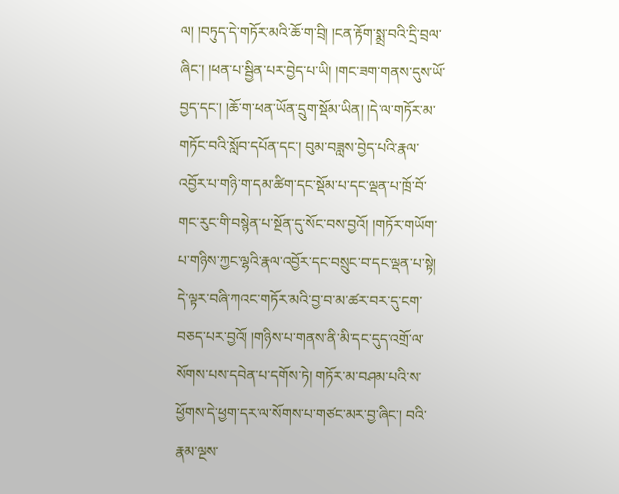ལ། །བཏུད་དེ་གཏོར་མའི་ཆོ་ག་བྲི། །ངན་རྟོག་སྨྲ་བའི་དྲི་བྲལ་ཞིང་། །ཕན་པ་སྦྱིན་པར་བྱེད་པ་ཡི། །གང་ཟག་གནས་དུས་ཡོ་བྱད་དང་། །ཆོ་ག་ཕན་ཡོན་དྲུག་སྡོམ་ཡིན། །དེ་ལ་གཏོར་མ་གཏོང་བའི་སློབ་དཔོན་དང་། བུམ་བཟླས་བྱེད་པའི་རྣལ་འབྱོར་པ་གཉི་ག་དམ་ཚིག་དང་སྡོམ་པ་དང་ལྡན་པ་ཁྲོ་བོ་གང་རུང་གི་བསྙེན་པ་སྔོན་དུ་སོང་བས་བྱའོ། །གཏོར་གཡོག་པ་གཉིས་ཀྱང་ལྷའི་རྣལ་འབྱོར་དང་བསྲུང་བ་དང་ལྡན་པ་སྟེ། དེ་ལྟར་བཞི་ཀའང་གཏོར་མའི་བྱ་བ་མ་ཚར་བར་དུ་ངག་བཅད་པར་བྱའོ། །གཉིས་པ་གནས་ནི་མི་དང་དུད་འགྲོ་ལ་སོགས་པས་དབེན་པ་དགོས་ཏེ། གཏོར་མ་བཤམ་པའི་ས་ཕྱོགས་དེ་ཕྱག་དར་ལ་སོགས་པ་གཙང་མར་བྱ་ཞིང་། བའི་རྣམ་ལྔས་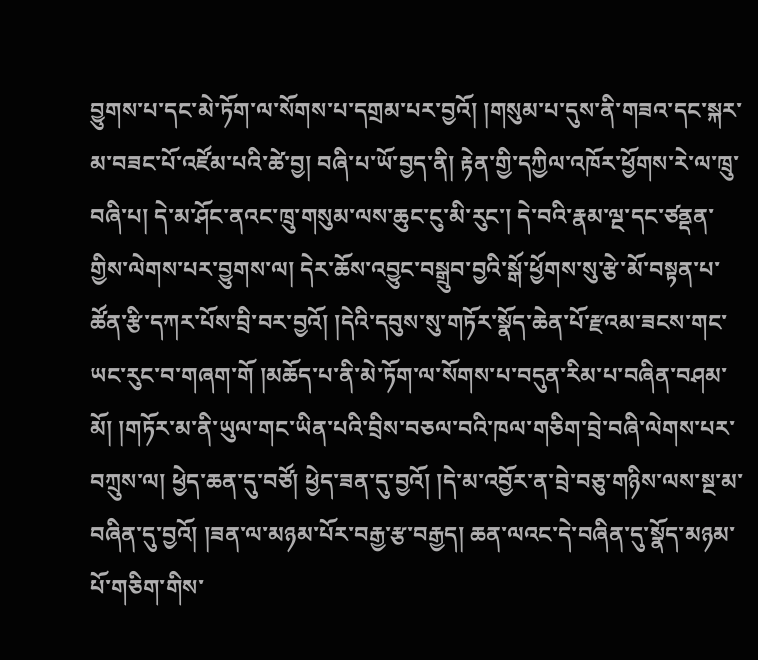བྱུགས་པ་དང་མེ་ཏོག་ལ་སོགས་པ་དགྲམ་པར་བྱའོ། །གསུམ་པ་དུས་ནི་གཟའ་དང་སྐར་མ་བཟང་པོ་འཛོམ་པའི་ཚེ་བྱ། བཞི་པ་ཡོ་བྱད་ནི། རྟེན་གྱི་དཀྱིལ་འཁོར་ཕྱོགས་རེ་ལ་ཁྲུ་བཞི་པ། དེ་མ་ཤོང་ནའང་ཁྲུ་གསུམ་ལས་ཆུང་ངུ་མི་རུང་། དེ་བའི་རྣམ་ལྔ་དང་ཙནྡན་གྱིས་ལེགས་པར་བྱུགས་ལ། དེར་ཆོས་འབྱུང་བསྒྲུབ་བྱའི་སྒོ་ཕྱོགས་སུ་རྩེ་མོ་བསྟན་པ་ཚོན་རྩི་དཀར་པོས་བྲི་བར་བྱའོ། །དེའི་དབུས་སུ་གཏོར་སྣོད་ཆེན་པོ་རྫའམ་ཟངས་གང་ཡང་རུང་བ་གཞག་གོ །མཆོད་པ་ནི་མེ་ཏོག་ལ་སོགས་པ་བདུན་རིམ་པ་བཞིན་བཤམ་མོ། །གཏོར་མ་ནི་ཡུལ་གང་ཡིན་པའི་བྲིས་བཅལ་བའི་ཁལ་གཅིག་བྲེ་བཞི་ལེགས་པར་བཀྲུས་ལ། ཕྱེད་ཆན་དུ་བཙོ། ཕྱེད་ཟན་དུ་བྱའོ། །དེ་མ་འབྱོར་ན་བྲེ་བཅུ་གཉིས་ལས་སྔ་མ་བཞིན་དུ་བྱའོ། །ཟན་ལ་མཉམ་པོར་བརྒྱ་རྩ་བརྒྱད། ཆན་ལའང་དེ་བཞིན་དུ་སྣོད་མཉམ་པོ་གཅིག་གིས་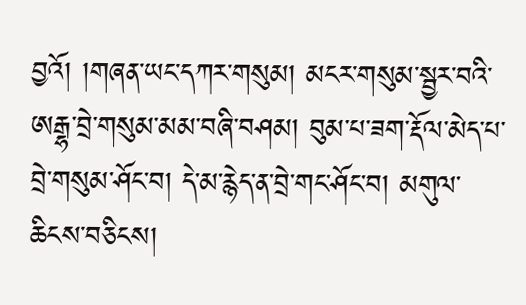བྱའོ། །གཞན་ཡང་དཀར་གསུམ། མངར་གསུམ་སྦྱར་བའི་ཨརྒྷ་བྲེ་གསུམ་མམ་བཞི་བཤམ། བུམ་པ་ཟག་རྡོལ་མེད་པ་བྲེ་གསུམ་ཤོང་བ། དེ་མ་རྙེད་ན་བྲེ་གང་ཤོང་བ། མགུལ་ཆིངས་བཅིངས།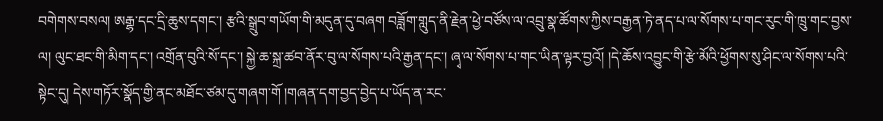བགེགས་བསལ། ཨརྒྷ་དང་དྲི་ཆུས་དགང་། རྩའི་སྒྲུབ་གཡོག་གི་མདུན་དུ་བཞག བཟློག་གླུད་ནི་རྗེན་ཕྱེ་བཙོས་ལ་འབྲུ་སྣ་ཚོགས་ཀྱིས་བརྒྱན་ཏེ་ནད་པ་ལ་སོགས་པ་གང་རུང་གི་ཁྲུ་གང་བྱས་ལ། ལུང་ཐང་གི་མིག་དང་། འགྲོན་བུའི་སོ་དང་། སྐྱེ་ཆ་སྐྲ་ཚབ་ནོར་བུ་ལ་སོགས་པའི་རྒྱན་དང་། ཞྭ་ལ་སོགས་པ་གང་ཡིན་ལྟར་བྱའོ། །དེ་ཆོས་འབྱུང་གི་རྩེ་མོའི་ཕྱོགས་སུ་ཤིང་ལ་སོགས་པའི་སྟེང་དུ། དེས་གཏོར་སྣོད་གྱི་ནང་མཐོང་ཙམ་དུ་གཞག་གོ །གཞན་དག་བྱད་བྱེད་པ་ཡོད་ན་རང་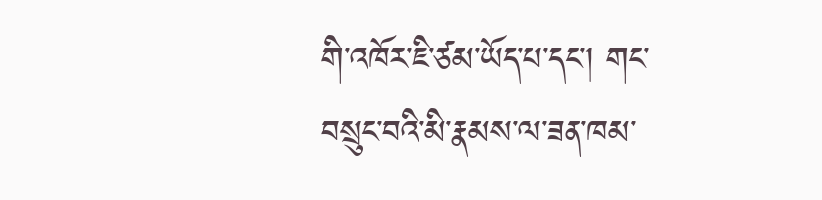གི་འཁོར་ཇི་ཙམ་ཡོད་པ་དང་། གང་བསྲུང་བའི་མི་རྣམས་ལ་ཟན་ཁམ་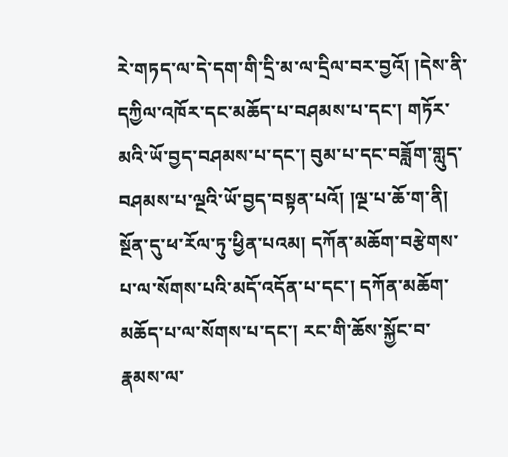རེ་གཏད་ལ་དེ་དག་གི་དྲི་མ་ལ་དྲིལ་བར་བྱའོ། །དེས་ནི་དཀྱིལ་འཁོར་དང་མཆོད་པ་བཤམས་པ་དང་། གཏོར་མའི་ཡོ་བྱད་བཤམས་པ་དང་། བུམ་པ་དང་བཟློག་གླུད་བཤམས་པ་ལྔའི་ཡོ་བྱད་བསྟན་པའོ། །ལྔ་པ་ཆོ་ག་ནི། སྔོན་དུ་ཕ་རོལ་ཏུ་ཕྱིན་པའམ། དཀོན་མཆོག་བརྩེགས་པ་ལ་སོགས་པའི་མདོ་འདོན་པ་དང་། དཀོན་མཆོག་མཆོད་པ་ལ་སོགས་པ་དང་། རང་གི་ཆོས་སྐྱོང་བ་རྣམས་ལ་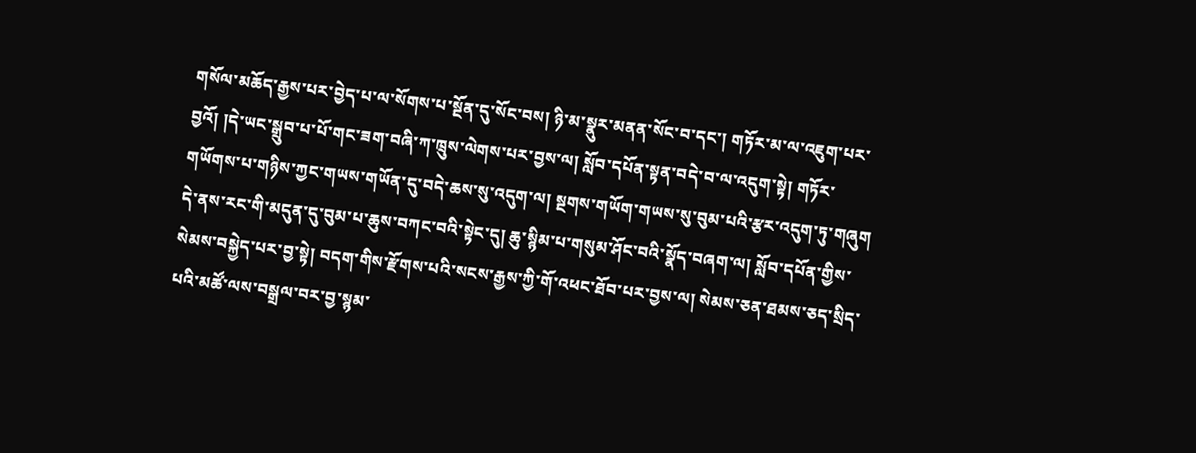གསོལ་མཆོད་རྒྱས་པར་བྱེད་པ་ལ་སོགས་པ་སྔོན་དུ་སོང་བས། ཉི་མ་སྣུར་མནན་སོང་བ་དང་། གཏོར་མ་ལ་འཇུག་པར་བྱའོ། །དེ་ཡང་སྒྲུབ་པ་པོ་གང་ཟག་བཞི་ཀ་ཁྲུས་ལེགས་པར་བྱས་ལ། སློབ་དཔོན་སྟན་བདེ་བ་ལ་འདུག་སྟེ། གཏོར་གཡོགས་པ་གཉིས་ཀྱང་གཡས་གཡོན་དུ་བདེ་ཆས་སུ་འདུག་ལ། སྔགས་གཡོག་གཡས་སུ་བུམ་པའི་རྩར་འདུག་ཏུ་གཞུག དེ་ནས་རང་གི་མདུན་དུ་བུམ་པ་ཆུས་བཀང་བའི་སྟེང་དུ། ཆུ་སྙིམ་པ་གསུམ་ཤོང་བའི་སྣོད་བཞག་ལ། སློབ་དཔོན་གྱིས་སེམས་བསྐྱེད་པར་བྱ་སྟེ། བདག་གིས་རྫོགས་པའི་སངས་རྒྱས་ཀྱི་གོ་འཕང་ཐོབ་པར་བྱས་ལ། སེམས་ཅན་ཐམས་ཅད་སྲིད་པའི་མཚོ་ལས་བསྒྲལ་བར་བྱ་སྙམ་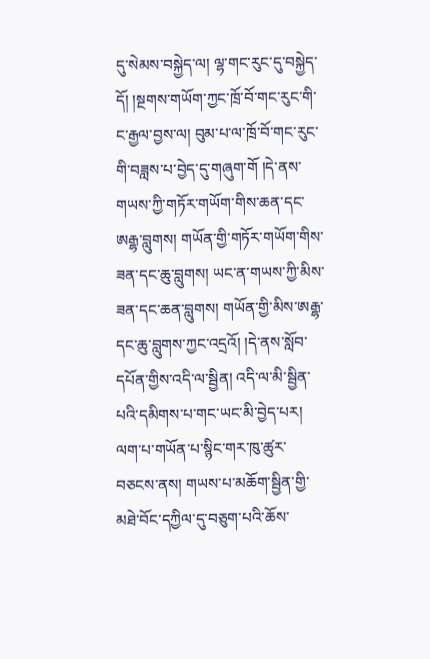དུ་སེམས་བསྐྱེད་ལ། ལྷ་གང་རུང་དུ་བསྐྱེད་དོ། །སྔགས་གཡོག་ཀྱང་ཁྲོ་བོ་གང་རུང་གི་ང་རྒྱལ་བྱས་ལ། བུམ་པ་ལ་ཁྲོ་བོ་གང་རུང་གི་བཟླས་པ་བྱེད་དུ་གཞུག་གོ །དེ་ནས་གཡས་ཀྱི་གཏོར་གཡོག་གིས་ཆན་དང་ཨརྒྷ་བླུགས། གཡོན་གྱི་གཏོར་གཡོག་གིས་ཟན་དང་ཆུ་བླུགས། ཡང་ན་གཡས་ཀྱི་མིས་ཟན་དང་ཆན་བླུགས། གཡོན་གྱི་མིས་ཨརྒྷ་དང་ཆུ་བླུགས་ཀྱང་འདྲའོ། །དེ་ནས་སློབ་དཔོན་གྱིས་འདི་ལ་སྦྱིན། འདི་ལ་མི་སྦྱིན་པའི་དམིགས་པ་གང་ཡང་མི་བྱེད་པར། ལག་པ་གཡོན་པ་སྙིང་གར་ཁུ་ཚུར་བཅངས་ནས། གཡས་པ་མཆོག་སྦྱིན་གྱི་མཐེ་བོང་དཀྱིལ་དུ་བཅུག་པའི་ཆོས་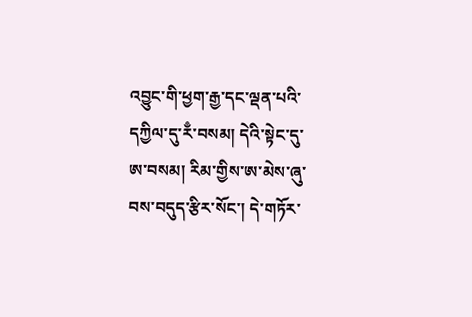འབྱུང་གི་ཕྱག་རྒྱ་དང་ལྡན་པའི་དཀྱིལ་དུ་རྃ་བསམ། དེའི་སྟེང་དུ་ཨ་བསམ། རིམ་གྱིས་ཨ་མེས་ཞུ་བས་བདུད་རྩིར་སོང་། དེ་གཏོར་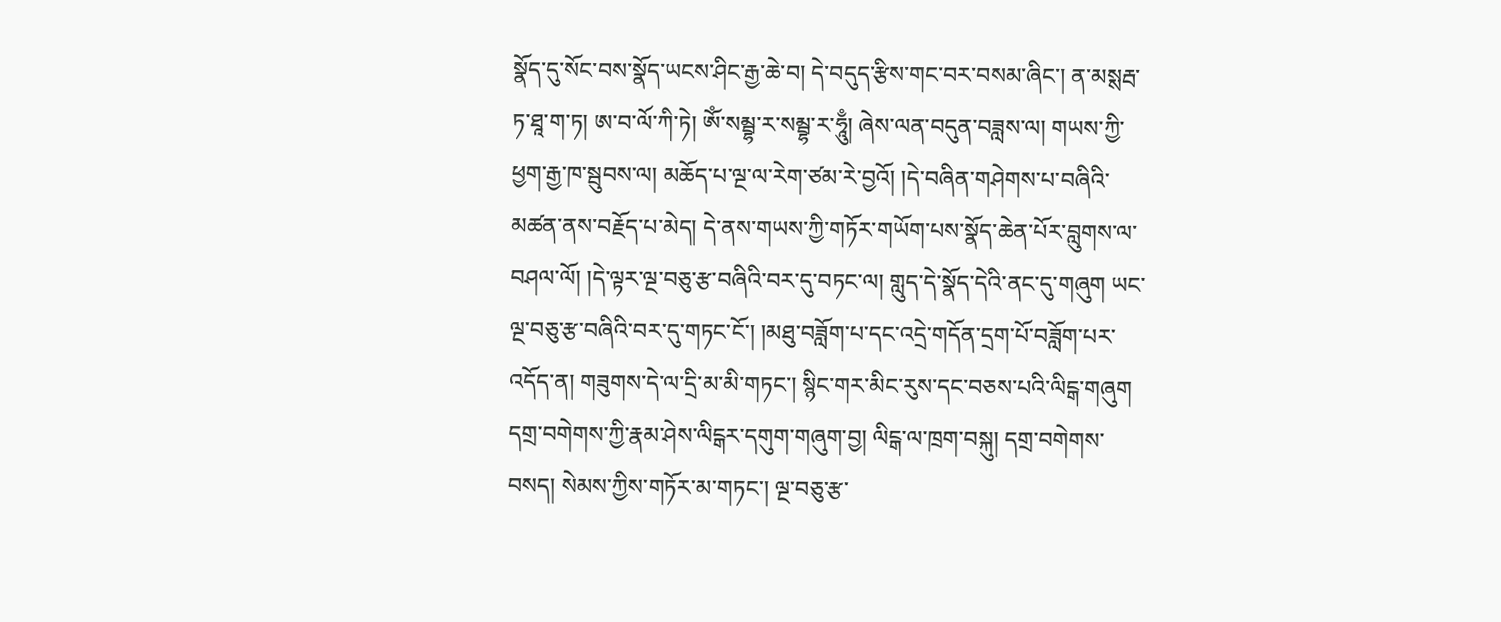སྣོད་དུ་སོང་བས་སྣོད་ཡངས་ཤིང་རྒྱ་ཆེ་བ། དེ་བདུད་རྩིས་གང་བར་བསམ་ཞིང་། ན་མསྶརྦ་ཏ་ཐཱ་ག་ཏ། ཨ་བ་ལོ་ཀི་ཏེ། ཨོཾ་སམྦྷ་ར་སམྦྷ་ར་ཧཱུྃ། ཞེས་ལན་བདུན་བཟླས་ལ། གཡས་ཀྱི་ཕྱག་རྒྱ་ཁ་སྦུབས་ལ། མཆོད་པ་ལྔ་ལ་རེག་ཙམ་རེ་བྱའོ། །དེ་བཞིན་གཤེགས་པ་བཞིའི་མཚན་ནས་བརྗོད་པ་མེད། དེ་ནས་གཡས་ཀྱི་གཏོར་གཡོག་པས་སྣོད་ཆེན་པོར་བླུགས་ལ་བཤལ་ལོ། །དེ་ལྟར་ལྔ་བཅུ་རྩ་བཞིའི་བར་དུ་བཏང་ལ། གླུད་དེ་སྣོད་དེའི་ནང་དུ་གཞུག ཡང་ལྔ་བཅུ་རྩ་བཞིའི་བར་དུ་གཏང་ངོ་། །མཐུ་བཟློག་པ་དང་འདྲེ་གདོན་དྲག་པོ་བཟློག་པར་འདོད་ན། གཟུགས་དེ་ལ་དྲི་མ་མི་གཏང་། སྙིང་གར་མིང་རུས་དང་བཅས་པའི་ལིངྒ་གཞུག དགྲ་བགེགས་ཀྱི་རྣམ་ཤེས་ལིངྒར་དགུག་གཞུག་བྱ། ལིངྒ་ལ་ཁྲག་བསྐུ། དགྲ་བགེགས་བསད། སེམས་ཀྱིས་གཏོར་མ་གཏང་། ལྔ་བཅུ་རྩ་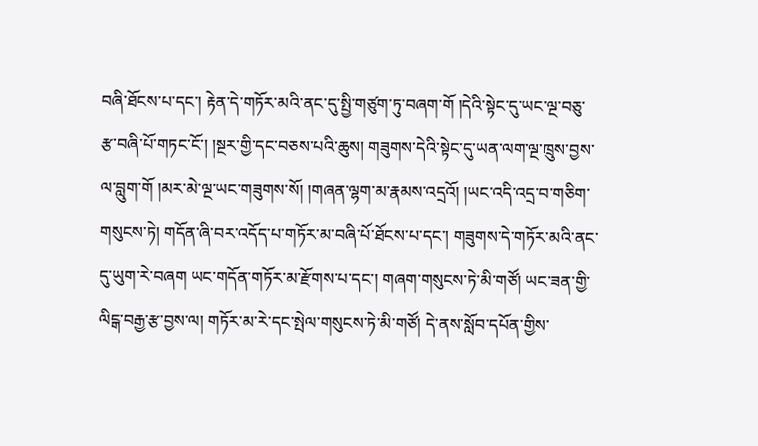བཞི་ཐོངས་པ་དང་། རྟེན་དེ་གཏོར་མའི་ནང་དུ་སྤྱི་གཙུག་ཏུ་བཞག་གོ །དེའི་སྟེང་དུ་ཡང་ལྔ་བཅུ་རྩ་བཞི་པོ་གཏང་ངོ་། །སྔར་གྱི་དང་བཅས་པའི་ཆུས། གཟུགས་དེའི་སྟེང་དུ་ཡན་ལག་ལྔ་ཁྲུས་བྱས་ལ་བླུག་གོ །མར་མེ་ལྔ་ཡང་གཟུགས་སོ། །གཞན་ལྷག་མ་རྣམས་འདྲའོ། །ཡང་འདི་འདྲ་བ་གཅིག་གསུངས་ཏེ། གདོན་ཞི་བར་འདོད་པ་གཏོར་མ་བཞི་པོ་ཐོངས་པ་དང་། གཟུགས་དེ་གཏོར་མའི་ནང་དུ་ཡུག་རེ་བཞག ཡང་གདོན་གཏོར་མ་རྫོགས་པ་དང་། གཞག་གསུངས་ཏེ་མི་གཙོ། ཡང་ཟན་གྱི་ལིངྒ་བརྒྱ་རྩ་བྱས་ལ། གཏོར་མ་རེ་དང་སྤེལ་གསུངས་ཏེ་མི་གཙོ། དེ་ནས་སློབ་དཔོན་གྱིས་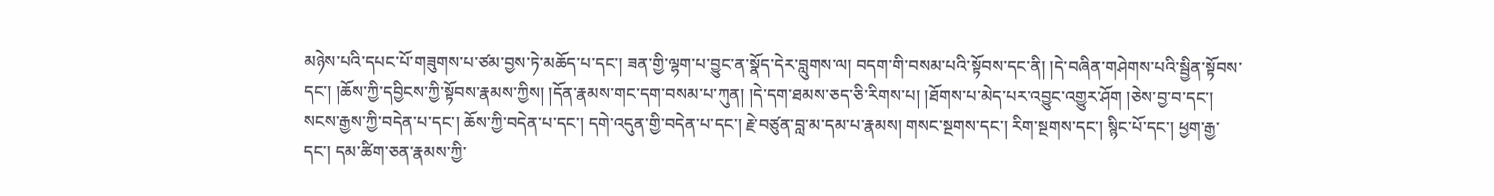མཉེས་པའི་དཔང་པོ་གཟུགས་པ་ཙམ་བྱས་ཏེ་མཆོད་པ་དང་། ཟན་གྱི་ལྷག་པ་བྱུང་ན་སྣོད་དེར་བླུགས་ལ། བདག་གི་བསམ་པའི་སྟོབས་དང་ནི། །དེ་བཞིན་གཤེགས་པའི་སྦྱིན་སྟོབས་དང་། །ཆོས་ཀྱི་དབྱིངས་ཀྱི་སྟོབས་རྣམས་ཀྱིས། །དོན་རྣམས་གང་དག་བསམ་པ་ཀུན། །དེ་དག་ཐམས་ཅད་ཅི་རིགས་པ། །ཐོགས་པ་མེད་པར་འབྱུང་འགྱུར་ཤོག །ཅེས་བྱ་བ་དང་། སངས་རྒྱས་ཀྱི་བདེན་པ་དང་། ཆོས་ཀྱི་བདེན་པ་དང་། དགེ་འདུན་གྱི་བདེན་པ་དང་། རྗེ་བཙུན་བླ་མ་དམ་པ་རྣམས། གསང་སྔགས་དང་། རིག་སྔགས་དང་། སྙིང་པོ་དང་། ཕྱག་རྒྱ་དང་། དམ་ཚིག་ཅན་རྣམས་ཀྱི་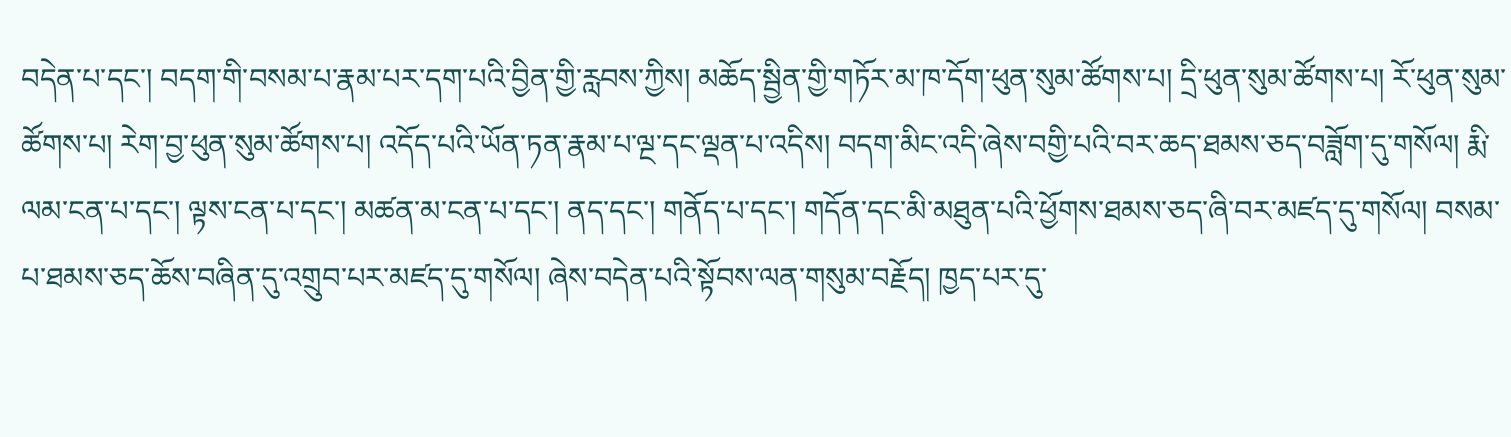བདེན་པ་དང་། བདག་གི་བསམ་པ་རྣམ་པར་དག་པའི་བྱིན་གྱི་རླབས་ཀྱིས། མཆོད་སྦྱིན་གྱི་གཏོར་མ་ཁ་དོག་ཕུན་སུམ་ཚོགས་པ། དྲི་ཕུན་སུམ་ཚོགས་པ། རོ་ཕུན་སུམ་ཚོགས་པ། རེག་བྱ་ཕུན་སུམ་ཚོགས་པ། འདོད་པའི་ཡོན་ཏན་རྣམ་པ་ལྔ་དང་ལྡན་པ་འདིས། བདག་མིང་འདི་ཞེས་བགྱི་པའི་བར་ཆད་ཐམས་ཅད་བཟློག་དུ་གསོལ། རྨི་ལམ་ངན་པ་དང་། ལྟས་ངན་པ་དང་། མཚན་མ་ངན་པ་དང་། ནད་དང་། གནོད་པ་དང་། གདོན་དང་མི་མཐུན་པའི་ཕྱོགས་ཐམས་ཅད་ཞི་བར་མཛད་དུ་གསོལ། བསམ་པ་ཐམས་ཅད་ཆོས་བཞིན་དུ་འགྲུབ་པར་མཛད་དུ་གསོལ། ཞེས་བདེན་པའི་སྟོབས་ལན་གསུམ་བརྗོད། ཁྱད་པར་དུ་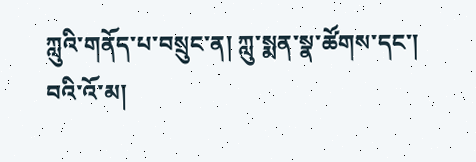ཀླུའི་གནོད་པ་བསྲུང་ན། ཀླུ་སྨན་སྣ་ཚོགས་དང་། བའི་འོ་མ།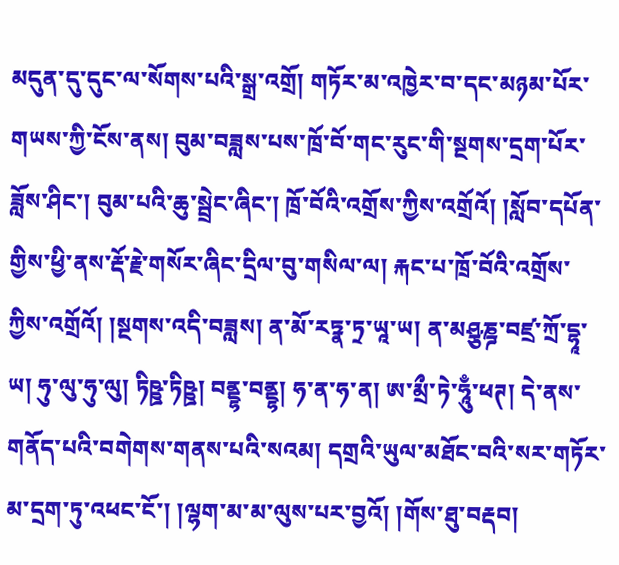མདུན་དུ་དུང་ལ་སོགས་པའི་སྒྲ་འགྲོ། གཏོར་མ་འཁྱེར་བ་དང་མཉམ་པོར་གཡས་ཀྱི་ངོས་ནས། བུམ་བཟླས་པས་ཁྲོ་བོ་གང་རུང་གི་སྔགས་དྲག་པོར་ཟློས་ཤིང་། བུམ་པའི་ཆུ་སྦྲེང་ཞིང་། ཁྲོ་བོའི་འགྲོས་ཀྱིས་འགྲོའོ། །སློབ་དཔོན་གྱིས་ཕྱི་ནས་རྡོ་རྗེ་གསོར་ཞིང་དྲིལ་བུ་གསིལ་ལ། རྐང་པ་ཁྲོ་བོའི་འགྲོས་ཀྱིས་འགྲོའོ། །སྔགས་འདི་བཟླས། ན་མོ་རཏྣ་ཏྲ་ཡཱ་ཡ། ན་མཤྩཎྜ་བཛྲ་ཀྲོ་དྷཱ་ཡ། ཧུ་ལུ་ཧུ་ལུ། ཏིཥྛ་ཏིཥྛ། བནྡྷ་བནྡྷ། ཧ་ན་ཧ་ན། ཨ་མྲྀ་ཏེ་ཧཱུྃ་ཕཊ། དེ་ནས་གནོད་པའི་བགེགས་གནས་པའི་སའམ། དགྲའི་ཡུལ་མཐོང་བའི་སར་གཏོར་མ་དྲག་ཏུ་འཕང་ངོ་། །ལྷག་མ་མ་ལུས་པར་བྱའོ། །གོས་ཐུ་བརྡབ།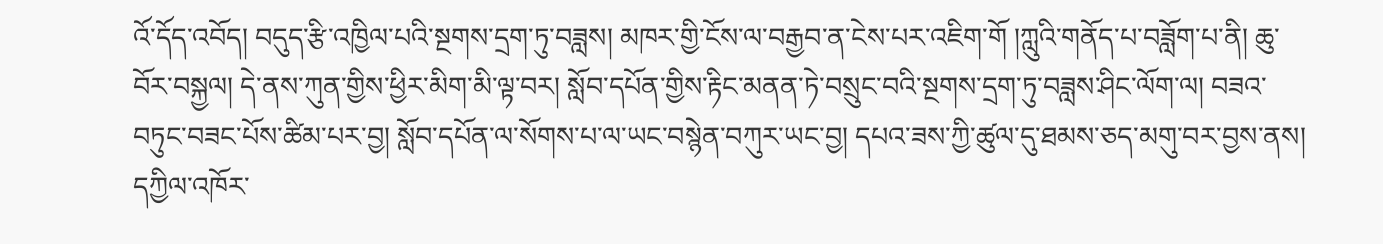འོ་དོད་འབོད། བདུད་རྩི་འཁྱིལ་པའི་སྔགས་དྲག་ཏུ་བཟླས། མཁར་གྱི་ངོས་ལ་བརྒྱབ་ན་ངེས་པར་འཇིག་གོ །ཀླུའི་གནོད་པ་བཟློག་པ་ནི། ཆུ་བོར་བསྐྱལ། དེ་ནས་ཀུན་གྱིས་ཕྱིར་མིག་མི་ལྟ་བར། སློབ་དཔོན་གྱིས་རྟིང་མནན་ཏེ་བསྲུང་བའི་སྔགས་དྲག་ཏུ་བཟླས་ཤིང་ལོག་ལ། བཟའ་བཏུང་བཟང་པོས་ཚིམ་པར་བྱ། སློབ་དཔོན་ལ་སོགས་པ་ལ་ཡང་བསྙེན་བཀུར་ཡང་བྱ། དཔའ་ཟས་ཀྱི་ཚུལ་དུ་ཐམས་ཅད་མགུ་བར་བྱས་ནས། དཀྱིལ་འཁོར་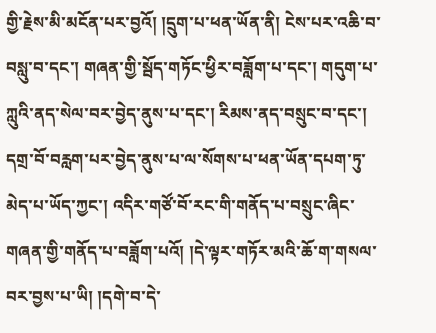གྱི་རྗེས་མི་མངོན་པར་བྱའོ། །དྲུག་པ་ཕན་ཡོན་ནི། ངེས་པར་འཆི་བ་བསླུ་བ་དང་། གཞན་གྱི་སྦོད་གཏོང་ཕྱིར་བཟློག་པ་དང་། གདུག་པ་ཀླུའི་ནད་སེལ་བར་བྱེད་ནུས་པ་དང་། རིམས་ནད་བསྲུང་བ་དང་། དགྲ་བོ་བརླག་པར་བྱེད་ནུས་པ་ལ་སོགས་པ་ཕན་ཡོན་དཔག་ཏུ་མེད་པ་ཡོད་ཀྱང་། འདིར་གཙོ་བོ་རང་གི་གནོད་པ་བསྲུང་ཞིང་གཞན་གྱི་གནོད་པ་བཟློག་པའོ། །དེ་ལྟར་གཏོར་མའི་ཆོ་ག་གསལ་བར་བྱས་པ་ཡི། །དགེ་བ་དེ་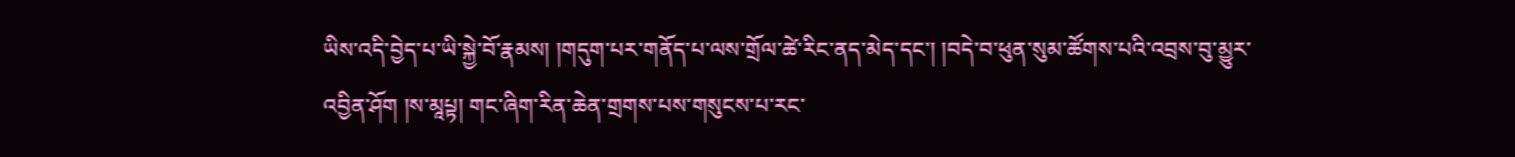ཡིས་འདི་བྱེད་པ་ཡི་སྐྱེ་བོ་རྣམས། །གདུག་པར་གནོད་པ་ལས་གྲོལ་ཚེ་རིང་ནད་མེད་དང་། །བདེ་བ་ཕུན་སུམ་ཚོགས་པའི་འབྲས་བུ་མྱུར་འབྱིན་ཤོག །ས་མཱཔྟ། གང་ཞིག་རིན་ཆེན་གྲགས་པས་གསུངས་པ་རང་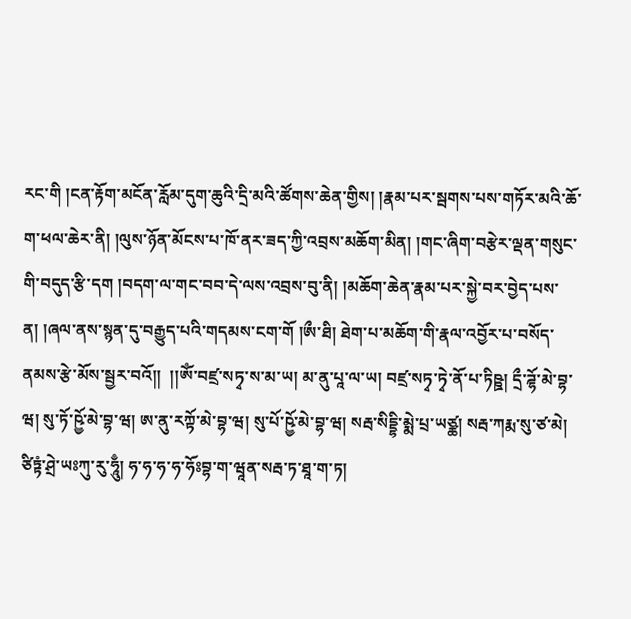རང་གི །ངན་རྟོག་མངོན་རློམ་དུག་ཆུའི་དྲི་མའི་ཚོགས་ཆེན་གྱིས། །རྣམ་པར་སྦགས་པས་གཏོར་མའི་ཆོ་ག་ཕལ་ཆེར་ནི། །ལུས་ཉོན་མོངས་པ་ཁོ་ནར་ཟད་ཀྱི་འབྲས་མཆོག་མིན། །གང་ཞིག་བརྩེར་ལྡན་གསུང་གི་བདུད་རྩི་དག །བདག་ལ་གང་བབ་དེ་ལས་འབྲས་བུ་ནི། །མཆོག་ཆེན་རྣམ་པར་སྐྱེ་བར་བྱེད་པས་ན། །ཞལ་ནས་སྙན་དུ་བརྒྱུད་པའི་གདམས་ངག་གོ །ཨྀ་ཐི། ཐེག་པ་མཆོག་གི་རྣལ་འབྱོར་པ་བསོད་ནམས་རྩེ་མོས་སྦྱར་བའོ།།  །།ཨོཾ་བཛྲ་སཏྭ་ས་མ་ཡ། མ་ནུ་པཱ་ལ་ཡ། བཛྲ་སཏྭ་ཏྭེ་ནོ་པ་ཏིཥྛ། དྲྀ་ཌྷོ་མེ་བྷ་ཝ། སུ་ཏོ་ཥྱོ་མེ་བྷ་ཝ། ཨ་ནུ་རཀྟོ་མེ་བྷ་ཝ། སུ་པོ་ཥྱོ་མེ་བྷ་ཝ། སརྦ་སིདྡྷི་མྨེ་པྲ་ཡཙྪ། སརྦ་ཀརྨ་སུ་ཙ་མེ། ཙིཏྟཾ་ཤྲེ་ཡཿཀུ་རུ་ཧཱུྃ། ཧ་ཧ་ཧ་ཧ་ཧོཿབྷ་ག་ཝཱན་སརྦ་ཏ་ཐཱ་ག་ཏ།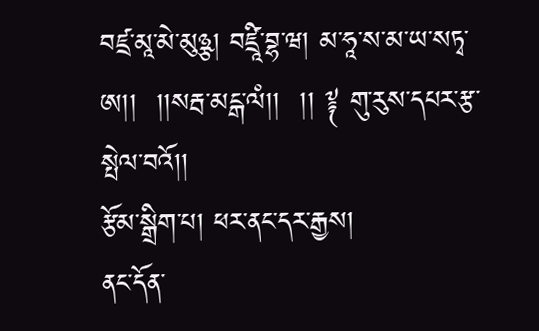བཛྲ་མཱ་མེ་མུཉྩ། བཛྲཱི་བྷ་ཝ། མ་ཧཱ་ས་མ་ཡ་སཏྭ་ཨ།།  །།སརྦ་མངྒ་ལཾ།།  །། ༈ གུ་རུས་དཔར་རྩ་སྤེལ་བའོ།།
རྩོམ་སྒྲིག་པ། ཕར་ནང་དར་རྒྱས།
ནང་དོན་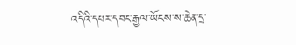འདིའི་དཔར་དབང་རྒྱལ་ཡོངས་ས་ཆེན་དྲ་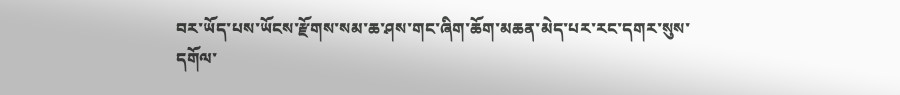བར་ཡོད་པས་ཡོངས་རྫོགས་སམ་ཆ་ཤས་གང་ཞིག་ཆོག་མཆན་མེད་པར་རང་དགར་སུས་དགོལ་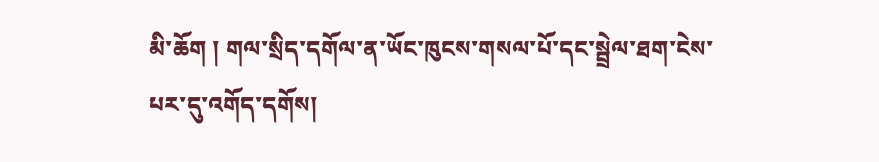མི་ཆོག ། གལ་སྲིད་དགོལ་ན་ཡོང་ཁུངས་གསལ་པོ་དང་སྦྲེལ་ཐག་ངེས་པར་དུ་འགོད་དགོས།